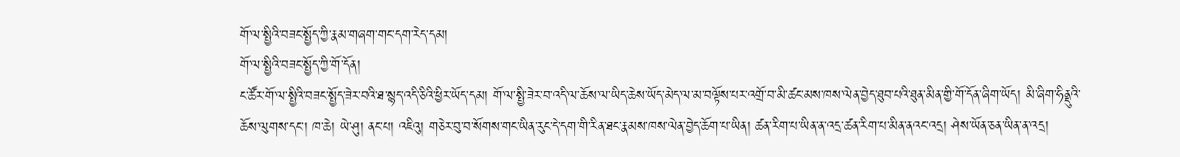གོ་ལ་སྤྱིའི་བཟང་སྤྱོད་ཀྱི་རྣམ་གཞག་གང་དག་རེད་དམ།
གོ་ལ་སྤྱིའི་བཟང་སྤྱོད་ཀྱི་གོ་དོན།
ང་ཚོར་གོ་ལ་སྤྱིའི་བཟང་སྤྱོད་ཟེར་བའི་ཐ་སྙད་འདི་ཅིའི་ཕྱིར་ཡོད་དམ། གོ་ལ་སྤྱི་ཟེར་བ་འདི་ལ་ཆོས་ལ་ཡིད་ཆེས་ཡོད་མེད་ལ་མ་བལྟོས་པར་འགྲོ་བ་མི་ཚང་མས་ཁས་ལེན་བྱེད་ཐུབ་པའི་ཐུན་མིན་གྱི་གོ་དོན་ཞིག་ཡོད། མི་ཞིག་ཧིནྡུའི་ཆོས་ལུགས་དང་། ཁ་ཆེ། ཡེ་ཤུ། ནང་པ། འཇིའུ། གཅེར་བུ་བ་སོགས་གང་ཡིན་རུང་དེ་དག་གི་རིན་ཐང་རྣམས་ཁས་ལེན་བྱེད་ཆོག་པ་ཡིན། ཚན་རིག་པ་ཡིན་ན་འདྲ་ཚན་རིག་པ་མིན་ནའང་འདྲ། ཤེས་ཡོན་ཅན་ཡིན་ན་འདྲ།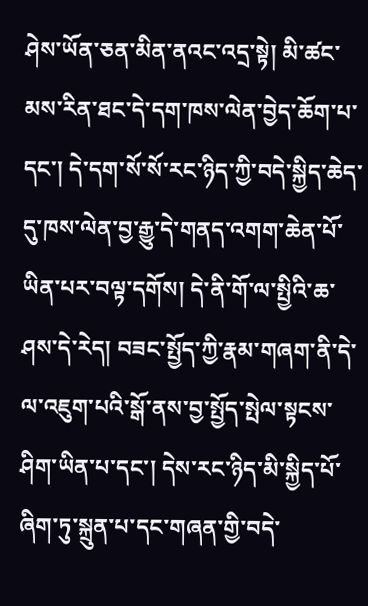ཤེས་ཡོན་ཅན་མིན་ནའང་འདྲ་སྟེ། མི་ཚང་མས་རིན་ཐང་དེ་དག་ཁས་ལེན་བྱེད་ཆོག་པ་དང་། དེ་དག་སོ་སོ་རང་ཉིད་ཀྱི་བདེ་སྐྱིད་ཆེད་དུ་ཁས་ལེན་བྱ་རྒྱུ་དེ་གནད་འགག་ཆེན་པོ་ཡིན་པར་བལྟ་དགོས། དེ་ནི་གོ་ལ་སྤྱིའི་ཆ་ཤས་དེ་རེད། བཟང་སྤྱོད་ཀྱི་རྣམ་གཞག་ནི་དེ་ལ་འཇུག་པའི་སྒོ་ནས་བྱ་སྤྱོད་སྤེལ་སྟངས་ཤིག་ཡིན་པ་དང་། དེས་རང་ཉིད་མི་སྐྱིད་པོ་ཞིག་ཏུ་སྐྲུན་པ་དང་གཞན་གྱི་བདེ་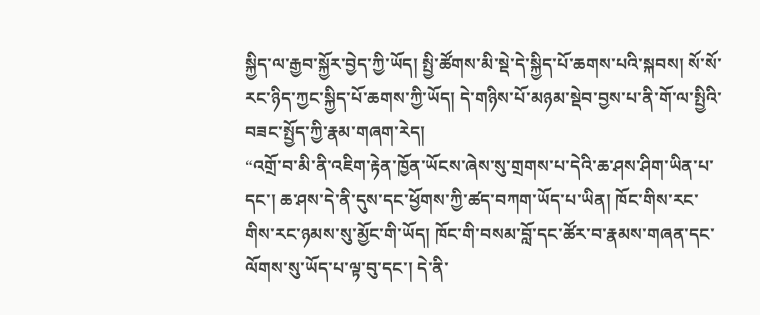སྐྱིད་ལ་རྒྱབ་སྐྱོར་བྱེད་ཀྱི་ཡོད། སྤྱི་ཚོགས་མི་སྡེ་དེ་སྐྱིད་པོ་ཆགས་པའི་སྐབས། སོ་སོ་རང་ཉིད་ཀྱང་སྐྱིད་པོ་ཆགས་ཀྱི་ཡོད། དེ་གཉིས་པོ་མཉམ་སྡེབ་བྱས་པ་ནི་གོ་ལ་སྤྱིའི་བཟང་སྤྱོད་ཀྱི་རྣམ་གཞག་རེད།
“འགྲོ་བ་མི་ནི་འཇིག་རྟེན་ཁྱོན་ཡོངས་ཞེས་སུ་གྲགས་པ་དེའི་ཆ་ཤས་ཤིག་ཡིན་པ་དང་། ཆ་ཤས་དེ་ནི་དུས་དང་ཕྱོགས་ཀྱི་ཚད་བཀག་ཡོད་པ་ཡིན། ཁོང་གིས་རང་གིས་རང་ཉམས་སུ་མྱོང་གི་ཡོད། ཁོང་གི་བསམ་བློ་དང་ཚོར་བ་རྣམས་གཞན་དང་ལོགས་སུ་ཡོད་པ་ལྟ་བུ་དང་། དེ་ནི་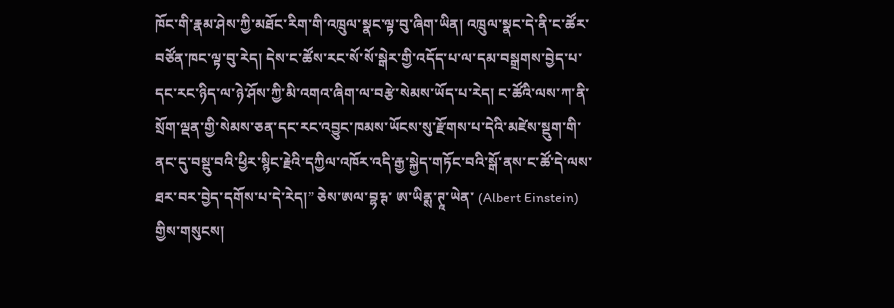ཁོང་གི་རྣམ་ཤེས་ཀྱི་མཐོང་རིག་གི་འཁྲུལ་སྣང་ལྟ་བུ་ཞིག་ཡིན། འཁྲུལ་སྣང་དེ་ནི་ང་ཚོར་བཙོན་ཁང་ལྟ་བུ་རེད། དེས་ང་ཚོས་རང་སོ་སོ་སྒེར་གྱི་འདོད་པ་ལ་དམ་བསྒྲགས་བྱེད་པ་དང་རང་ཉིད་ལ་ཉེ་ཤོས་ཀྱི་མི་འགའ་ཞིག་ལ་བརྩེ་སེམས་ཡོད་པ་རེད། ང་ཚོའི་ལས་ཀ་ནི་སྲོག་ལྡན་གྱི་སེམས་ཅན་དང་རང་འབྱུང་ཁམས་ཡོངས་སུ་རྫོགས་པ་དེའི་མཛེས་སྡུག་གི་ནང་དུ་བསྡུ་བའི་ཕྱིར་སྙིང་རྗེའི་དཀྱིལ་འཁོར་འདི་རྒྱ་སྐྱེད་གཏོང་བའི་སྒོ་ནས་ང་ཚོ་དེ་ལས་ཐར་བར་བྱེད་དགོས་པ་དེ་རེད།” ཅེས་ཨལ་བྷརྚ་ ཨ་ཡིནྶ་ཊཱ་ཡེན་ (Albert Einstein) གྱིས་གསུངས།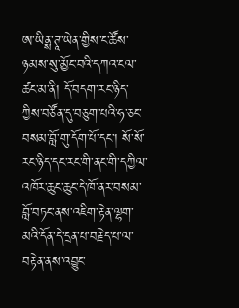ཨ་ཡིནྶ་ཊཱ་ཡེན་གྱིས་ང་ཚོས་ཉམས་སུ་མྱོང་བའི་དཀའ་ངལ་ཚང་མ་ནི། དོ་བདག་རང་ཉིད་ཀྱིས་བཙོན་དུ་བཅུག་པའི་ཧ་ཅང་བསམ་བློ་གུ་དོག་པོ་དང་། སོ་སོ་རང་ཉིད་དང་རང་གི་ནང་གི་དཀྱིལ་འཁོར་ཆུང་ཆུང་དེ་ཁོ་ནར་བསམ་བློ་བཏང་ནས་འཇིག་རྟེན་ལྷག་མའི་དོན་དེ་དྲན་པ་བརྗེད་པ་ལ་བརྟེན་ནས་འབྱུང་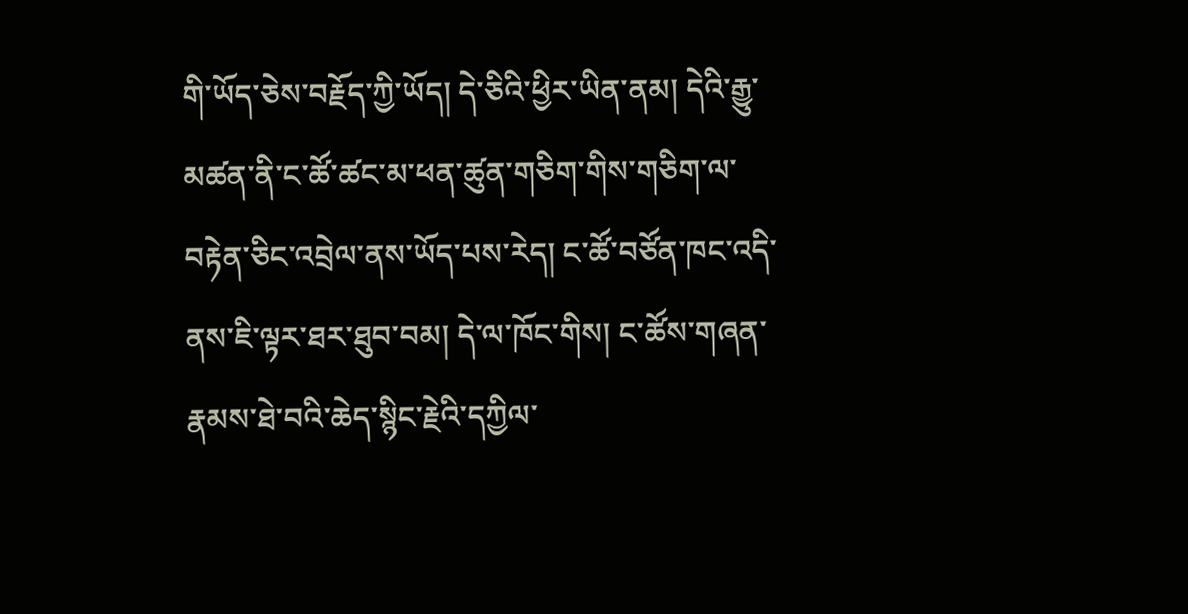གི་ཡོད་ཅེས་བརྗོད་ཀྱི་ཡོད། དེ་ཅིའི་ཕྱིར་ཡིན་ནམ། དེའི་རྒྱུ་མཚན་ནི་ང་ཚོ་ཚང་མ་ཕན་ཚུན་གཅིག་གིས་གཅིག་ལ་བརྟེན་ཅིང་འབྲེལ་ནས་ཡོད་པས་རེད། ང་ཚོ་བཙོན་ཁང་འདི་ནས་ཇི་ལྟར་ཐར་ཐུབ་བམ། དེ་ལ་ཁོང་གིས། ང་ཚོས་གཞན་རྣམས་ཐེ་བའི་ཆེད་སྙིང་རྗེའི་དཀྱིལ་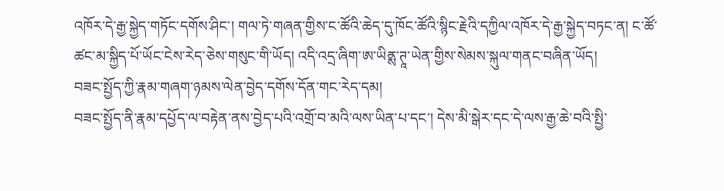འཁོར་དེ་རྒྱ་སྐྱེད་གཏོང་དགོས་ཤིང་། གལ་ཏེ་གཞན་གྱིས་ང་ཚོའི་ཆེད་དུ་ཁོང་ཚོའི་སྙིང་རྗེའི་དཀྱིལ་འཁོར་དེ་རྒྱ་སྐྱེད་བཏང་ན། ང་ཚོ་ཚང་མ་སྐྱིད་པོ་ཡོང་ངེས་རེད་ཅེས་གསུང་གི་ཡོད། འདི་འདྲ་ཞིག་ཨ་ཡིནྶ་ཊཱ་ཡེན་གྱིས་སེམས་སྐུལ་གནང་བཞིན་ཡོད།
བཟང་སྤྱོད་ཀྱི་རྣམ་གཞག་ཉམས་ལེན་བྱེད་དགོས་དོན་གང་རེད་དམ།
བཟང་སྤྱོད་ནི་རྣམ་དཔྱོད་ལ་བརྟེན་ནས་བྱེད་པའི་འགྲོ་བ་མའི་ལས་ཡིན་པ་དང་། དེས་མི་སྒེར་དང་དེ་ལས་རྒྱ་ཆེ་བའི་སྤྱི་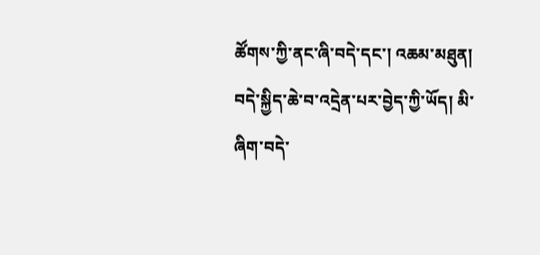ཚོགས་ཀྱི་ནང་ཞི་བདེ་དང་། འཆམ་མཐུན། བདེ་སྐྱིད་ཆེ་བ་འདྲེན་པར་བྱེད་ཀྱི་ཡོད། མི་ཞིག་བདེ་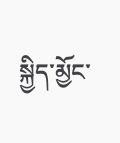སྐྱིད་མྱོང་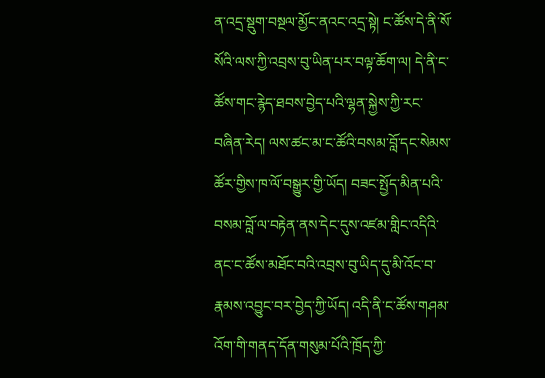ན་འདྲ་སྡུག་བསྔལ་མྱོང་ནའང་འདྲ་སྟེ། ང་ཚོས་དེ་ནི་སོ་སོའི་ལས་ཀྱི་འབྲས་བུ་ཡིན་པར་བལྟ་ཆོག་ལ། དེ་ནི་ང་ཚོས་གང་རྙེད་ཐབས་བྱེད་པའི་ལྷན་སྐྱེས་ཀྱི་རང་བཞིན་རེད། ལས་ཚང་མ་ང་ཚོའི་བསམ་བློ་དང་སེམས་ཚོར་གྱིས་ཁ་ལོ་བསྒྱུར་གྱི་ཡོད། བཟང་སྤྱོད་མིན་པའི་བསམ་བློ་ལ་བརྟེན་ནས་དེང་དུས་འཛམ་གླིང་འདིའི་ནང་ང་ཚོས་མཐོང་བའི་འབྲས་བུ་ཡིད་དུ་མི་འོང་བ་རྣམས་འབྱུང་བར་བྱེད་ཀྱི་ཡོད། འདི་ནི་ང་ཚོས་གཤམ་འོག་གི་གནད་དོན་གསུམ་པོའི་ཁྲོད་ཀྱི་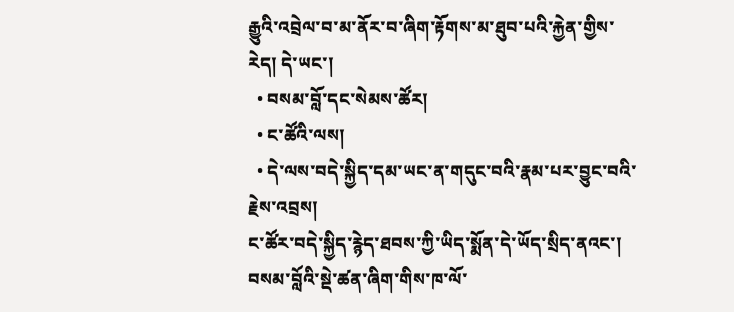རྒྱུའི་འབྲེལ་བ་མ་ནོར་བ་ཞིག་རྟོགས་མ་ཐུབ་པའི་རྐྱེན་གྱིས་རེད། དེ་ཡང་།
  • བསམ་བློ་དང་སེམས་ཚོར།
  • ང་ཚོའི་ལས།
  • དེ་ལས་བདེ་སྐྱིད་དམ་ཡང་ན་གདུང་བའི་རྣམ་པར་བྱུང་བའི་རྗེས་འབྲས།
ང་ཚོར་བདེ་སྐྱིད་རྙེད་ཐབས་ཀྱི་ཡིད་སྨོན་དེ་ཡོད་སྲིད་ནའང་། བསམ་བློའི་སྡེ་ཚན་ཞིག་གིས་ཁ་ལོ་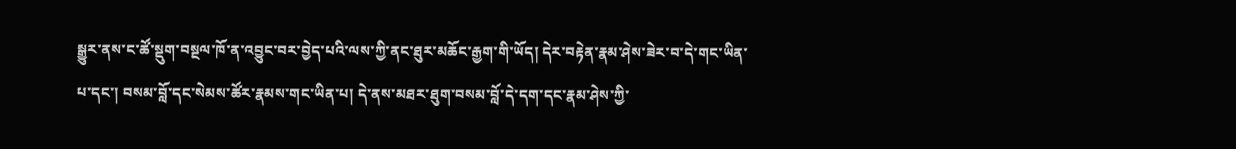སྒྱུར་ནས་ང་ཚོ་སྡུག་བསྔལ་ཁོ་ན་འབྱུང་བར་བྱེད་པའི་ལས་ཀྱི་ནང་ཐུར་མཆོང་རྒྱག་གི་ཡོད། དེར་བརྟེན་རྣམ་ཤེས་ཟེར་བ་དེ་གང་ཡིན་པ་དང་། བསམ་བློ་དང་སེམས་ཚོར་རྣམས་གང་ཡིན་པ། དེ་ནས་མཐར་ཐུག་བསམ་བློ་དེ་དག་དང་རྣམ་ཤེས་ཀྱི་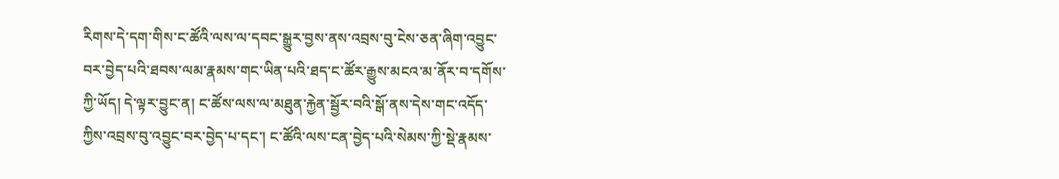རིགས་དེ་དག་གིས་ང་ཚོའི་ལས་ལ་དབང་སྒྱུར་བྱས་ནས་འབྲས་བུ་ངེས་ཅན་ཞིག་འབྱུང་བར་བྱེད་པའི་ཐབས་ལམ་རྣམས་གང་ཡིན་པའི་ཐད་ང་ཚོར་རྒྱུས་མངའ་མ་ནོར་བ་དགོས་ཀྱི་ཡོད། དེ་ལྟར་བྱུང་ན། ང་ཚོས་ལས་ལ་མཐུན་རྐྱེན་སྦྱོར་བའི་སྒོ་ནས་དེས་གང་འདོད་ཀྱིས་འབྲས་བུ་འབྱུང་བར་བྱེད་པ་དང་། ང་ཚོའི་ལས་ངན་བྱེད་པའི་སེམས་ཀྱི་སྡེ་རྣམས་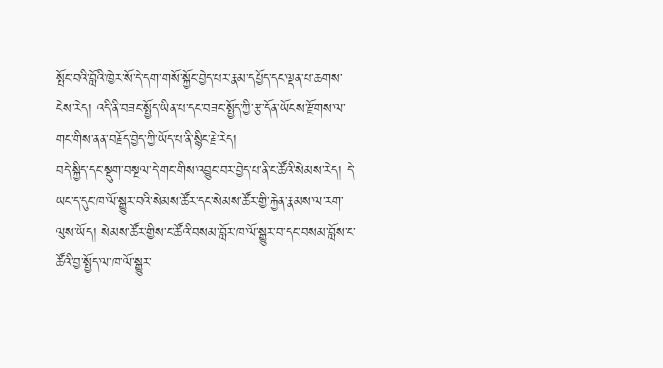སྤོང་བའི་བློའི་ཁྱེར་སོ་དེ་དག་གསོ་སྐྱོང་བྱེད་པར་རྣམ་དཔྱོད་དང་ལྡན་པ་ཆགས་ངེས་རེད། འདི་ནི་བཟང་སྤྱོད་ཡིན་པ་དང་བཟང་སྤྱོད་ཀྱི་རྩ་དོན་ཡོངས་རྫོགས་ལ་གང་གིས་ནན་བརྗོད་བྱེད་ཀྱི་ཡོད་པ་ནི་སྙིང་རྗེ་རེད།
བདེ་སྐྱིད་དང་སྡུག་བསྔལ་དེ་གང་གིས་འབྱུང་བར་བྱེད་པ་ནི་ང་ཚོའི་སེམས་རེད། དེ་ཡང་ད་དུང་ཁ་ལོ་སྒྱུར་བའི་སེམས་ཚོར་དང་སེམས་ཚོར་གྱི་རྐྱེན་རྣམས་ལ་རག་ལུས་ཡོད། སེམས་ཚོར་གྱིས་ང་ཚོའི་བསམ་བློར་ཁ་ལོ་སྒྱུར་བ་དང་བསམ་བློས་ང་ཚོའི་བྱ་སྤྱོད་ལ་ཁ་ལོ་སྒྱུར་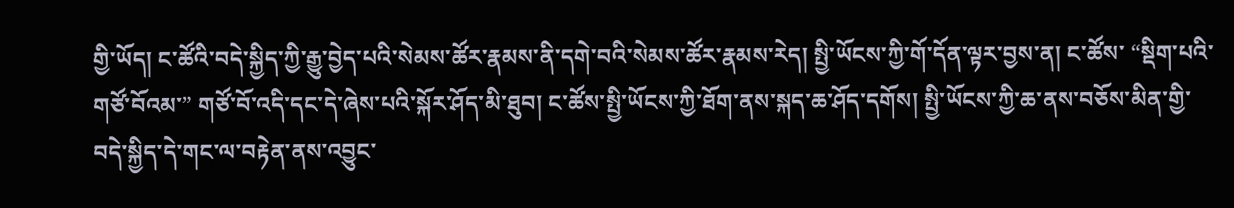གྱི་ཡོད། ང་ཚོའི་བདེ་སྐྱིད་ཀྱི་རྒྱུ་བྱེད་པའི་སེམས་ཚོར་རྣམས་ནི་དགེ་བའི་སེམས་ཚོར་རྣམས་རེད། སྤྱི་ཡོངས་ཀྱི་གོ་དོན་ལྟར་བྱས་ན། ང་ཚོས་ “སྡིག་པའི་གཙོ་བོའམ་” གཙོ་བོ་འདི་དང་དེ་ཞེས་པའི་སྐོར་ཤོད་མི་ཐུབ། ང་ཚོས་སྤྱི་ཡོངས་ཀྱི་ཐོག་ནས་སྐད་ཆ་ཤོད་དགོས། སྤྱི་ཡོངས་ཀྱི་ཆ་ནས་བཅོས་མིན་གྱི་བདེ་སྐྱིད་དེ་གང་ལ་བརྟེན་ནས་འབྱུང་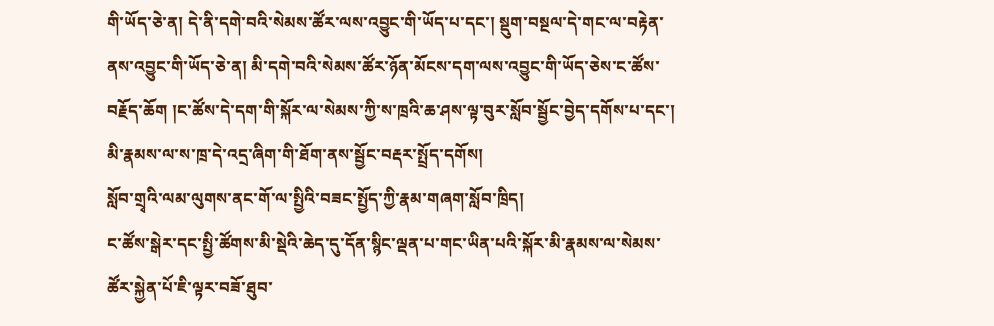གི་ཡོད་ཅེ་ན། དེ་ནི་དགེ་བའི་སེམས་ཚོར་ལས་འབྱུང་གི་ཡོད་པ་དང་། སྡུག་བསྔལ་དེ་གང་ལ་བརྟེན་ནས་འབྱུང་གི་ཡོད་ཅེ་ན། མི་དགེ་བའི་སེམས་ཚོར་ཉོན་མོངས་དག་ལས་འབྱུང་གི་ཡོད་ཅེས་ང་ཚོས་བརྗོད་ཆོག །ང་ཚོས་དེ་དག་གི་སྐོར་ལ་སེམས་ཀྱི་ས་ཁྲའི་ཆ་ཤས་ལྟ་བུར་སློབ་སྦྱོང་བྱེད་དགོས་པ་དང་། མི་རྣམས་ལ་ས་ཁྲ་དེ་འདྲ་ཞིག་གི་ཐོག་ནས་སྦྱོང་བརྡར་སྤྲོད་དགོས།
སློབ་གྲྭའི་ལམ་ལུགས་ནང་གོ་ལ་སྤྱིའི་བཟང་སྤྱོད་ཀྱི་རྣམ་གཞག་སློབ་ཁྲིད།
ང་ཚོས་སྒེར་དང་སྤྱི་ཚོགས་མི་སྡེའི་ཆེད་དུ་དོན་སྙིང་ལྡན་པ་གང་ཡིན་པའི་སྐོར་མི་རྣམས་ལ་སེམས་ཚོར་སྐྱེན་པོ་ཇི་ལྟར་བཟོ་ཐུབ་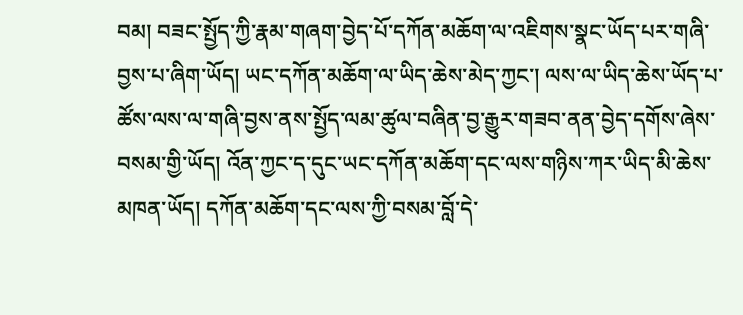བམ། བཟང་སྤྱོད་ཀྱི་རྣམ་གཞག་བྱེད་པོ་དཀོན་མཆོག་ལ་འཇིགས་སྣང་ཡོད་པར་གཞི་བྱས་པ་ཞིག་ཡོད། ཡང་དཀོན་མཆོག་ལ་ཡིད་ཆེས་མེད་ཀྱང་། ལས་ལ་ཡིད་ཆེས་ཡོད་པ་ཚོས་ལས་ལ་གཞི་བྱས་ནས་སྤྱོད་ལམ་ཚུལ་བཞིན་བྱ་རྒྱུར་གཟབ་ནན་བྱེད་དགོས་ཞེས་བསམ་གྱི་ཡོད། འོན་ཀྱང་ད་དུང་ཡང་དཀོན་མཆོག་དང་ལས་གཉིས་ཀར་ཡིད་མི་ཆེས་མཁན་ཡོད། དཀོན་མཆོག་དང་ལས་ཀྱི་བསམ་བློ་དེ་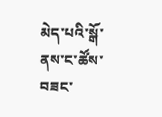མེད་པའི་སྒོ་ནས་ང་ཚོས་བཟང་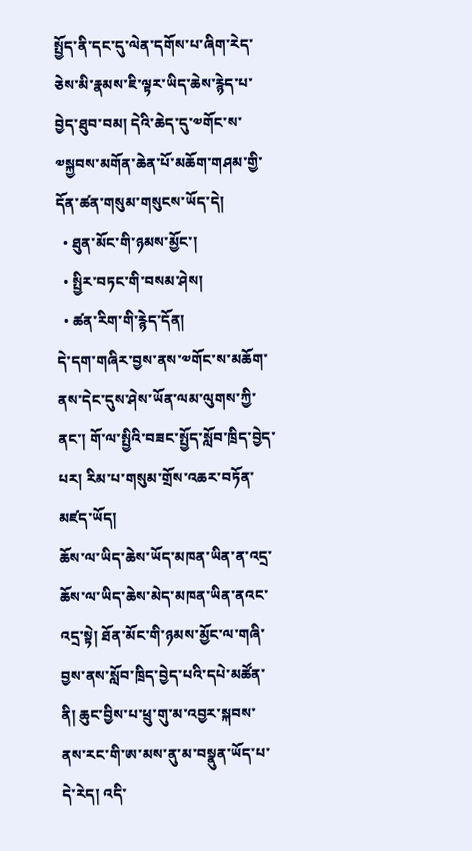སྤྱོད་ནི་དང་དུ་ལེན་དགོས་པ་ཞིག་རེད་ཅེས་མི་རྣམས་ཇི་ལྟར་ཡིད་ཆེས་རྙེད་པ་བྱེད་ཐུབ་བམ། དེའི་ཆེད་དུ་༧གོང་ས་༧སྐྱབས་མགོན་ཆེན་པོ་མཆོག་གཤམ་གྱི་དོན་ཚན་གསུམ་གསུངས་ཡོད་དེ།
  • ཐུན་མོང་གི་ཉམས་མྱོང་།
  • སྤྱིར་བཏང་གི་བསམ་ཤེས།
  • ཚན་རིག་གི་རྙེད་དོན།
དེ་དག་གཞིར་བྱས་ནས་༧གོང་ས་མཆོག་ནས་དེང་དུས་ཤེས་ཡོན་ལམ་ལུགས་ཀྱི་ནང་། གོ་ལ་སྤྱིའི་བཟང་སྤྱོད་སློབ་ཁྲིད་བྱེད་པར། རིམ་པ་གསུམ་གྲོས་འཆར་བཏོན་མཛད་ཡོད།
ཆོས་ལ་ཡིད་ཆེས་ཡོད་མཁན་ཡིན་ན་འདྲ་ཆོས་ལ་ཡིད་ཆེས་མེད་མཁན་ཡིན་ནའང་འདྲ་སྟེ། ཐོན་མོང་གི་ཉམས་མྱོང་ལ་གཞི་བྱས་ནས་སློབ་ཁྲིད་བྱེད་པའི་དཔེ་མཚོན་ནི། ཆུང་བྱིས་པ་ཕྲུ་གུ་མ་འབྱར་སྐབས་ནས་རང་གི་ཨ་མས་ནུ་མ་བསྣུན་ཡོད་པ་དེ་རེད། འདི་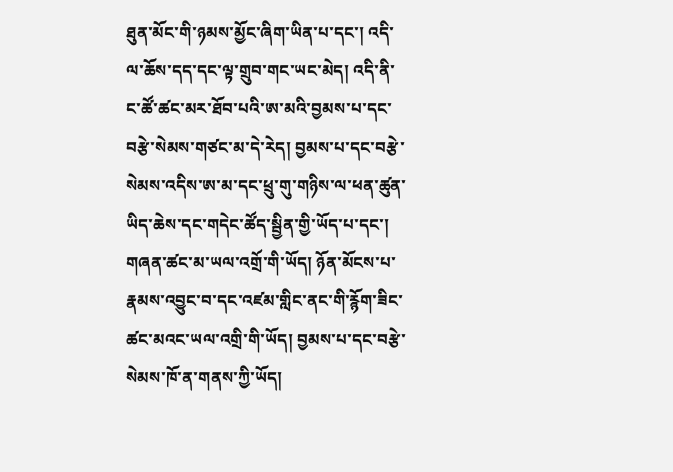ཐུན་མོང་གི་ཉམས་མྱོང་ཞིག་ཡིན་པ་དང་། འདི་ལ་ཆོས་དད་དང་ལྟ་གྲུབ་གང་ཡང་མེད། འདི་ནི་ང་ཚོ་ཚང་མར་ཐོབ་པའི་ཨ་མའི་བྱམས་པ་དང་བརྩེ་སེམས་གཙང་མ་དེ་རེད། བྱམས་པ་དང་བརྩེ་སེམས་འདིས་ཨ་མ་དང་ཕྲུ་གུ་གཉིས་ལ་ཕན་ཚུན་ཡིད་ཆེས་དང་གདེང་ཚོད་སྦྱིན་གྱི་ཡོད་པ་དང་། གཞན་ཚང་མ་ཡལ་འགྲོ་གི་ཡོད། ཉོན་མོངས་པ་རྣམས་འབྱུང་བ་དང་འཛམ་གླིང་ནང་གི་རྙོག་ཟིང་ཚང་མའང་ཡལ་འགྲི་གི་ཡོད། བྱམས་པ་དང་བརྩེ་སེམས་ཁོ་ན་གནས་ཀྱི་ཡོད།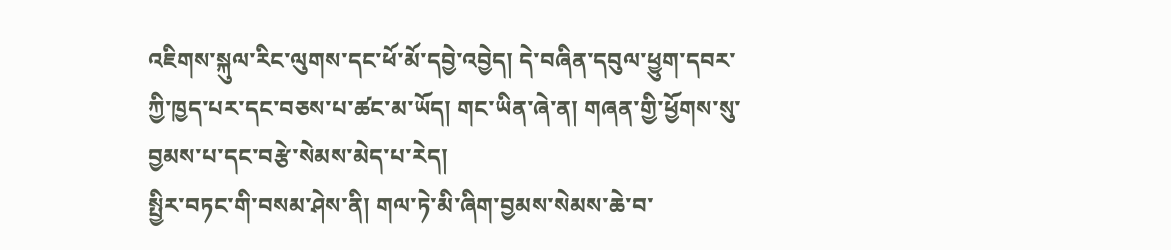འཇིགས་སྐུལ་རིང་ལུགས་དང་ཕོ་མོ་དབྱེ་འབྱེད། དེ་བཞིན་དབུལ་ཕྱུག་དབར་ཀྱི་ཁྱད་པར་དང་བཅས་པ་ཚང་མ་ཡོད། གང་ཡིན་ཞེ་ན། གཞན་གྱི་ཕྱོགས་སུ་བྱམས་པ་དང་བརྩེ་སེམས་མེད་པ་རེད།
སྤྱིར་བཏང་གི་བསམ་ཤེས་ནི། གལ་ཏེ་མི་ཞིག་བྱམས་སེམས་ཆེ་བ་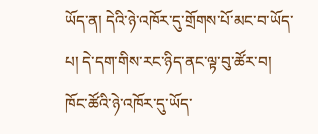ཡོད་ན། དེའི་ཉེ་འཁོར་དུ་གྲོགས་པོ་མང་བ་ཡོད་པ། དེ་དག་གིས་རང་ཉིད་ནང་ལྟ་བུ་ཚོར་བ། ཁོང་ཚོའི་ཉེ་འཁོར་དུ་ཡོད་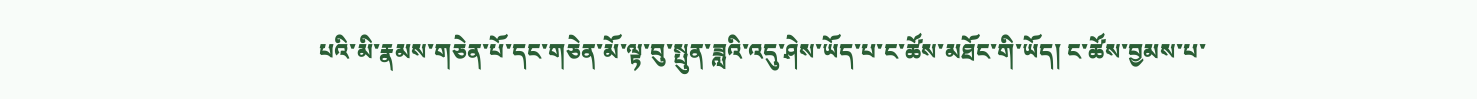པའི་མི་རྣམས་གཅེན་པོ་དང་གཅེན་མོ་ལྟ་བུ་སྤུན་ཟླའི་འདུ་ཤེས་ཡོད་པ་ང་ཚོས་མཐོང་གི་ཡོད། ང་ཚོས་བྱམས་པ་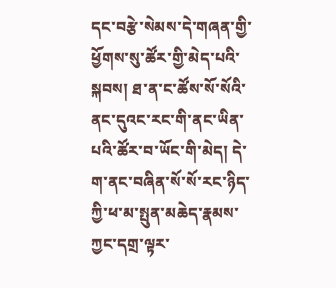དང་བརྩེ་སེམས་དེ་གཞན་གྱི་ཕྱོགས་སུ་ཚོར་གྱི་མེད་པའི་སྐབས། ཐ་ན་ང་ཚོས་སོ་སོའི་ནང་དུའང་རང་གི་ནང་ཡིན་པའི་ཚོར་བ་ཡོང་གི་མེད། དེ་ག་ནང་བཞིན་སོ་སོ་རང་ཉིད་ཀྱི་ཕ་མ་སྤུན་མཆེད་རྣམས་ཀྱང་དགྲ་ལྟར་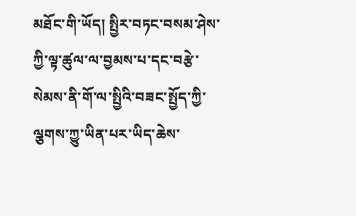མཐོང་གི་ཡོད། སྤྱིར་བཏང་བསམ་ཤེས་ཀྱི་ལྟ་ཚུལ་ལ་བྱམས་པ་དང་བརྩེ་སེམས་ནི་གོ་ལ་སྤྱིའི་བཟང་སྤྱོད་ཀྱི་ལྕགས་ཀྱུ་ཡིན་པར་ཡིད་ཆེས་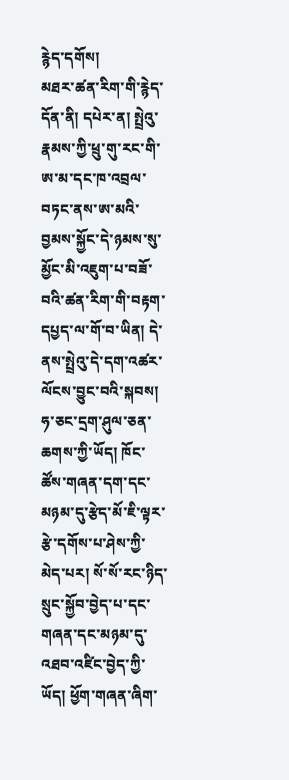རྙེད་དགོས།
མཐར་ཚན་རིག་གི་རྙེད་དོན་ནི། དཔེར་ན། སྤྲེའུ་རྣམས་ཀྱི་ཕྲུ་གུ་རང་གི་ཨ་མ་དང་ཁ་འབྲལ་བཏང་ནས་ཨ་མའི་བྱམས་སྐྱོང་དེ་ཉམས་སུ་མྱོང་མི་འཇུག་པ་བཟོ་བའི་ཚན་རིག་གི་བརྟག་དཔྱད་ལ་གོ་བ་ཡིན། དེ་ནས་སྤྲེའུ་དེ་དག་འཚར་ལོངས་བྱུང་བའི་སྐབས། ཧ་ཅང་དྲག་ཤུལ་ཅན་ཆགས་ཀྱི་ཡོད། ཁོང་ཚོས་གཞན་དག་དང་མཉམ་དུ་རྩེད་མོ་ཇི་ལྟར་རྩེ་དགོས་པ་ཤེས་ཀྱི་མེད་པར། སོ་སོ་རང་ཉིད་སྲུང་སྐྱོབ་བྱེད་པ་དང་གཞན་དང་མཉམ་དུ་འཐབ་འཛིང་བྱེད་ཀྱི་ཡོད། ཕྱོག་གཞན་ཞིག་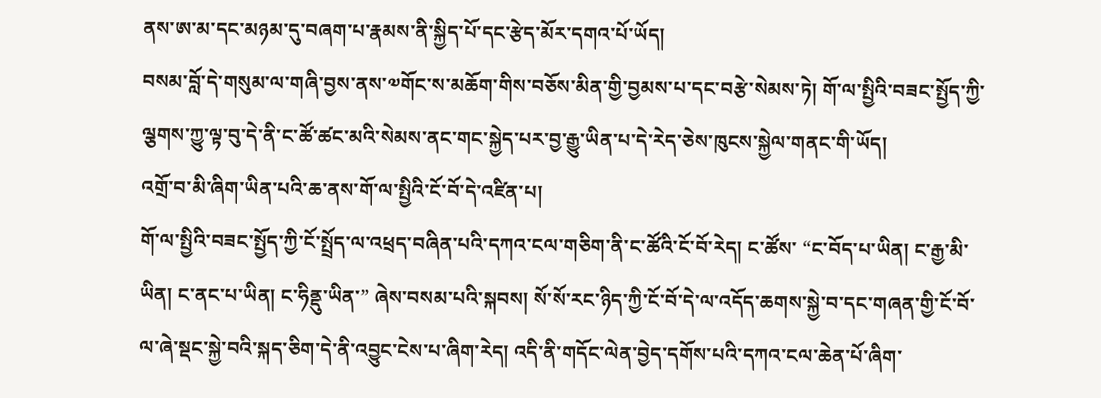ནས་ཨ་མ་དང་མཉམ་དུ་བཞག་པ་རྣམས་ནི་སྐྱིད་པོ་དང་རྩེད་མོར་དགའ་པོ་ཡོད།
བསམ་བློ་དེ་གསུམ་ལ་གཞི་བྱས་ནས་༧གོང་ས་མཆོག་གིས་བཅོས་མིན་གྱི་བྱམས་པ་དང་བརྩེ་སེམས་ཏེ། གོ་ལ་སྤྱིའི་བཟང་སྤྱོད་ཀྱི་ལྕགས་ཀྱུ་ལྟ་བུ་དེ་ནི་ང་ཚོ་ཚང་མའི་སེམས་ནང་གང་སྐྱེད་པར་བྱ་རྒྱུ་ཡིན་པ་དེ་རེད་ཅེས་ཁུངས་སྐྱེལ་གནང་གི་ཡོད།
འགྲོ་བ་མི་ཞིག་ཡིན་པའི་ཆ་ནས་གོ་ལ་སྤྱིའི་ངོ་བོ་དེ་འཛིན་པ།
གོ་ལ་སྤྱིའི་བཟང་སྤྱོད་ཀྱི་ངོ་སྤྲོད་ལ་འཕྲད་བཞིན་པའི་དཀའ་ངལ་གཅིག་ནི་ང་ཚོའི་ངོ་བོ་རེད། ང་ཚོས་ “ང་བོད་པ་ཡིན། ང་རྒྱ་མི་ཡིན། ང་ནང་པ་ཡིན། ང་ཧིནྡུ་ཡིན་” ཞེས་བསམ་པའི་སྐབས། སོ་སོ་རང་ཉིད་ཀྱི་ངོ་བོ་དེ་ལ་འདོད་ཆགས་སྐྱེ་བ་དང་གཞན་གྱི་ངོ་བོ་ལ་ཞེ་སྡང་སྐྱེ་བའི་སྐད་ཅིག་དེ་ནི་འབྱུང་ངེས་པ་ཞིག་རེད། འདི་ནི་གདོང་ལེན་བྱེད་དགོས་པའི་དཀའ་ངལ་ཆེན་པོ་ཞིག་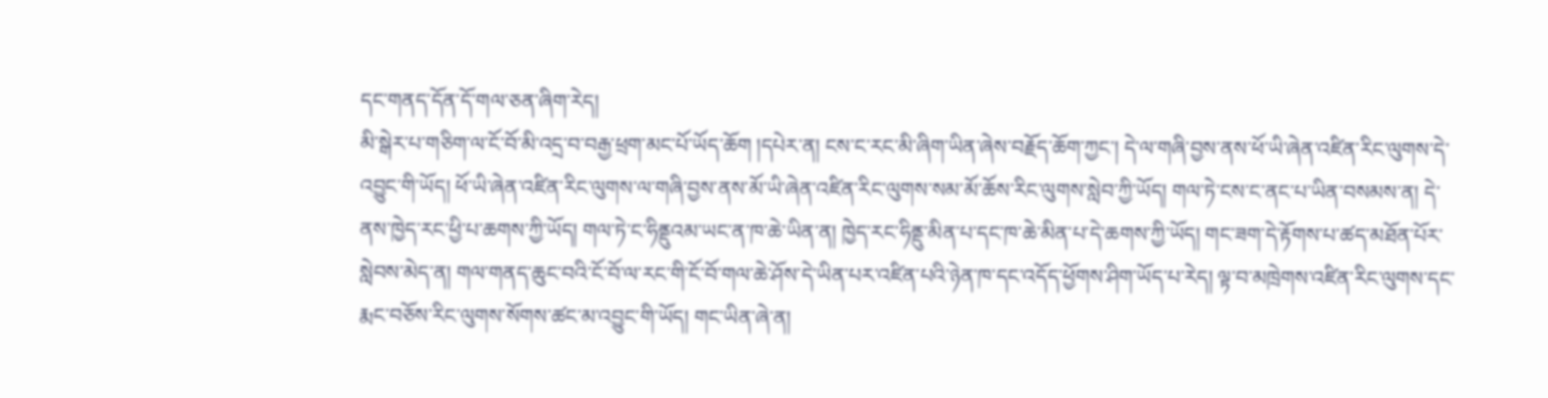དང་གནད་དོན་དོ་གལ་ཅན་ཞིག་རེད།
མི་སྒེར་པ་གཅིག་ལ་ངོ་བོ་མི་འདྲ་བ་བརྒྱ་ཕྲག་མང་པོ་ཡོད་ཆོག །དཔེར་ན། ངས་ང་རང་མི་ཞིག་ཡིན་ཞེས་བརྗོད་ཆོག་ཀྱང་། དེ་ལ་གཞི་བྱས་ནས་ཕོ་ཡི་ཞེན་འཛིན་རིང་ལུགས་དེ་འབྱུང་གི་ཡོད། ཕོ་ཡི་ཞེན་འཛིན་རིང་ལུགས་ལ་གཞི་བྱས་ནས་མོ་ཡི་ཞེན་འཛིན་རིང་ལུགས་སམ་མོ་ཆོས་རིང་ལུགས་སླེབ་ཀྱི་ཡོད། གལ་ཏེ་ངས་ང་ནང་པ་ཡིན་བསམས་ན། དེ་ནས་ཁྱེད་རང་ཕྱི་པ་ཆགས་ཀྱི་ཡོད། གལ་ཏེ་ང་ཧིནྡུའམ་ཡང་ན་ཁ་ཆེ་ཡིན་ན། ཁྱེད་རང་ཧིནྡུ་མིན་པ་དང་ཁ་ཆེ་མིན་པ་དེ་ཆགས་ཀྱི་ཡོད། གང་ཟག་དེ་རྟོགས་པ་ཚད་མཐོན་པོར་སླེབས་མེད་ན། གལ་གནད་ཆུང་བའི་ངོ་བོ་ལ་རང་གི་ངོ་བོ་གལ་ཆེ་ཤོས་དེ་ཡིན་པར་འཛིན་པའི་ཉེན་ཁ་དང་འདོད་ཕྱོགས་ཤིག་ཡོད་པ་རེད། ལྟ་བ་མཁྲེགས་འཛིན་རིང་ལུགས་དང་རྨང་བཅོས་རིང་ལུགས་སོགས་ཚང་མ་འབྱུང་གི་ཡོད། གང་ཡིན་ཞེ་ན།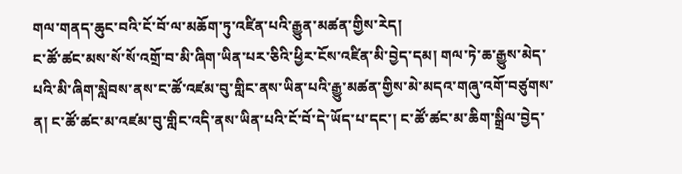གལ་གནད་ཆུང་བའི་ངོ་བོ་ལ་མཆོག་ཏུ་འཛིན་པའི་རྒྱུན་མཚན་གྱིས་རེད།
ང་ཚོ་ཚང་མས་སོ་སོ་འགྲོ་བ་མི་ཞིག་ཡིན་པར་ཅིའི་ཕྱིར་ངོས་འཛིན་མི་བྱེད་དམ། གལ་ཏེ་ཆ་རྒྱུས་མེད་པའི་མི་ཞིག་སླེབས་ནས་ང་ཚོ་འཛམ་བུ་གླིང་ནས་ཡིན་པའི་རྒྱུ་མཚན་གྱིས་མེ་མདའ་གཞུ་འགོ་བཙུགས་ན། ང་ཚོ་ཚང་མ་འཛམ་བུ་གླིང་འདི་ནས་ཡིན་པའི་ངོ་བོ་དེ་ཡོད་པ་དང་། ང་ཚོ་ཚང་མ་ཆིག་སྒྲིལ་བྱེད་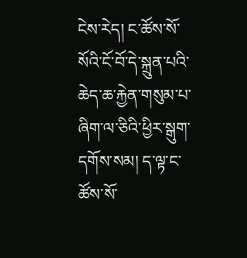ངེས་རེད། ང་ཚོས་སོ་སོའི་ངོ་བོ་དེ་སྐྲུན་པའི་ཆེད་ཆ་རྐྱེན་གསུམ་པ་ཞིག་ལ་ཅིའི་ཕྱིར་སྒུག་དགོས་སམ། ད་ལྟ་ང་ཚོས་སོ་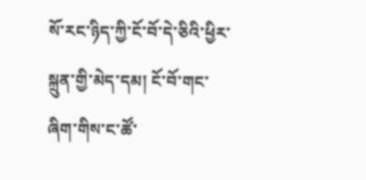སོ་རང་ཉིད་ཀྱི་ངོ་བོ་དེ་ཅིའི་ཕྱིར་སྐྲུན་གྱི་མེད་དམ། ངོ་བོ་གང་ཞིག་གིས་ང་ཚོ་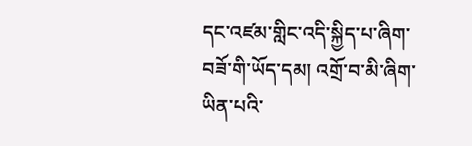དང་འཛམ་གླིང་འདི་སྐྱིད་པ་ཞིག་བཟོ་གི་ཡོད་དམ། འགྲོ་བ་མི་ཞིག་ཡིན་པའི་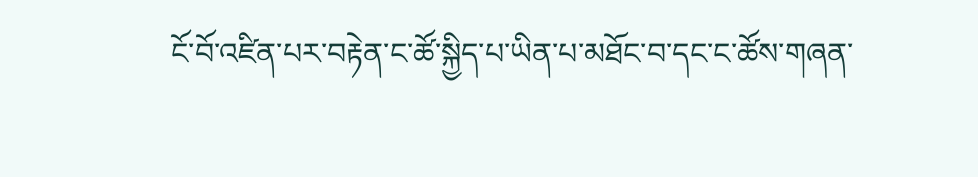ངོ་བོ་འཛིན་པར་བརྟེན་ང་ཚོ་སྐྱིད་པ་ཡིན་པ་མཐོང་བ་དང་ང་ཚོས་གཞན་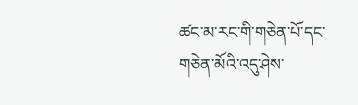ཚང་མ་རང་གི་གཅེན་པོ་དང་གཅེན་མོའི་འདུ་ཤེས་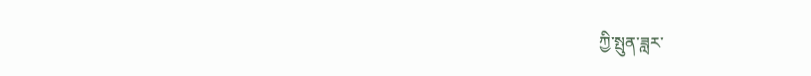ཀྱི་སྤུན་ཟླར་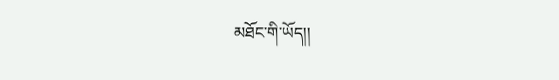མཐོང་གི་ཡོད།།